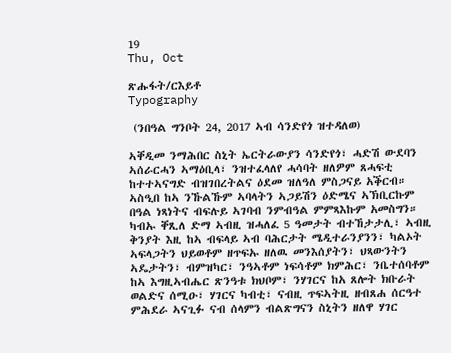19
Thu, Oct

ጽሑፋት/ርእይቶ
Typography

 (ንበዓል ግንቦት 24, 2017 ኣብ ሳንድየጎ ዝተዳለወ)

ኣቐዲመ ንማሕበር ስኒት ኤርትራውያን ሳንድየጎ፣ ሓድሽ ውደባን ኣሰራርሓን ኣማዕቢላ፣ ንዝተፈላለየ ሓሳባት ዘለዎም ጸሓፍቲ ከተተኣናግድ ብዝገበረትልና ዕደመ ዝለዓለ ምስጋናይ አቕርብ። ኣስዒበ ከኣ ንኹልኹም ኣባላትን ኣጋይሽን ዕድሜና ኣኽቢርኩም በዓል ነጻነትና ብፍሉይ ኣገባብ ንምብዓል ምምጻእኩም አመስግን። ካብኡ ቐጺለ ድማ ኣብዚ ዝሓለፈ 5 ዓመታት ብተኸታታሊ፣ ኣብዚ ቅንያት እዚ ከኣ ብፍላይ ኣብ ባሕርታት ሜዲተራንያንን፣ ካልኦት ኣፍላጋትን ህይወቶም ዘጥፍኡ ዘለዉ መንእሰያትን፣ ህጻውንትን ኣዴታትን፣ ብምዝካር፣ ንዓኣቶም ነፍሳቶም ክምሕር፣ ንቤተሰባቶም ከኣ እግዚኣብሔር ጽንዓቱ ክህቦም፣ ንሃገርና ከአ ጸሎት ክቡራት ወልድና ሰሚዑ፣ ሃገርና ካብቲ፣ ናብዚ ጥፍኣትዚ ዘብጸሐ ሰርዓተ ምሕደራ ኣናጊፉ ናብ ሰላምን ብልጽግናን ስኒትን ዘለዋ ሃገር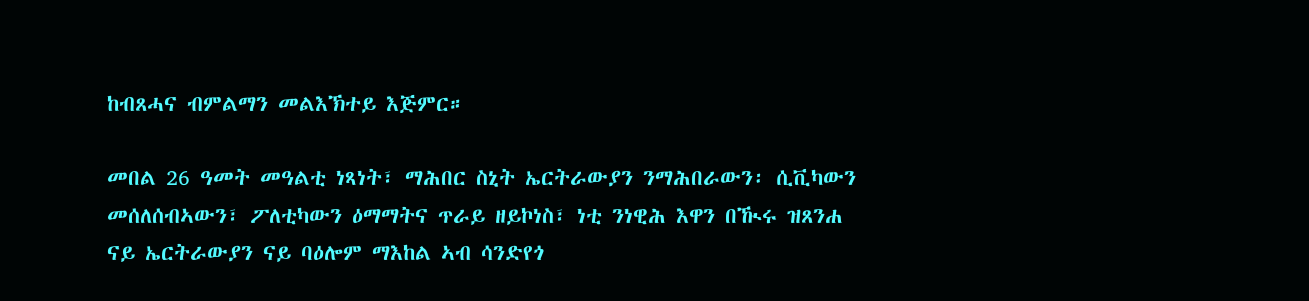ከብጸሓና ብምልማን መልእኽተይ እጅምር።

መበል 26 ዓመት መዓልቲ ነጻነት፣ ማሕበር ስኒት ኤርትራውያን ንማሕበራውን፡ ሲቪካውን መሰለሰብኣውን፣ ፖለቲካውን ዕማማትና ጥራይ ዘይኮነስ፣ ነቲ ንነዊሕ እዋን በዂሩ ዝጸንሐ ናይ ኤርትራውያን ናይ ባዕሎም ማእከል ኣብ ሳንድየጎ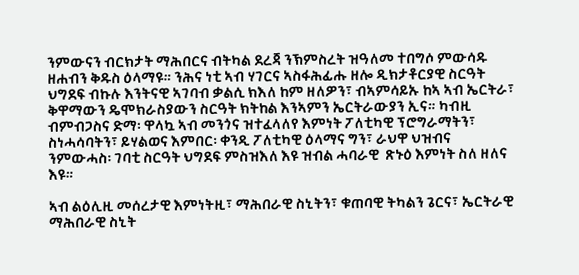ንምውናን ብርክታት ማሕበርና ብትካል ደረጃ ንኽምስረት ዝዓለመ ተበግሶ ምውሳዱ ዘሐብን ቅዱስ ዕላማዩ። ንሕና ነቲ ኣብ ሃገርና ኣስፋሕፊሑ ዘሎ ዲክታቶርያዊ ስርዓት ህግደፍ ብኩሉ እንትናዊ ኣገባብ ቃልሲ ክእለ ከም ዘለዎን፣ ብኣምሳይኡ ከኣ ኣብ ኤርትራ፣ ቅዋማውን ዴሞክራስያውን ስርዓት ክትከል እንኣምን ኤርትራውያን ኢና። ካብዚ ብምብጋስና ድማ፡ ዋላኳ ኣብ መንጎና ዝተፈላለየ እምነት ፖለቲካዊ ፕሮግራማትን፣ ስነሓሳባትን፣ ይሃልወና እምበር፡ ቀንዲ ፖለቲካዊ ዕላማና ግን፣ ራህዋ ህዝብና ንምውሓስ፡ ገባቲ ስርዓት ህግደፍ ምስዝእለ እዩ ዝብል ሓባራዊ  ጽኑዕ እምነት ስለ ዘለና እዩ።

ኣብ ልዕሊዚ መሰረታዊ እምነትዚ፣ ማሕበራዊ ስኒትን፣ ቁጠባዊ ትካልን ጌርና፣ ኤርትራዊ ማሕበራዊ ስኒት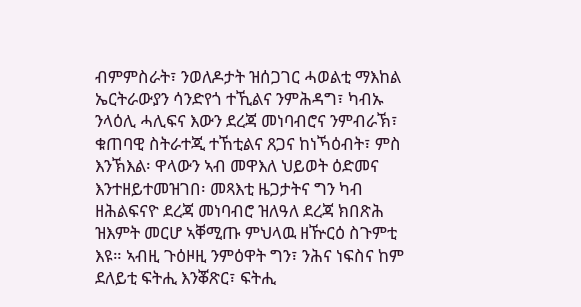ብምምስራት፣ ንወለዶታት ዝሰጋገር ሓወልቲ ማእከል ኤርትራውያን ሳንድየጎ ተኺልና ንምሕዳግ፣ ካብኡ ንላዕሊ ሓሊፍና እውን ደረጃ መነባብሮና ንምብራኽ፣ ቁጠባዊ ስትራተጂ ተኸቲልና ጸጋና ከነኻዕብት፣ ምስ እንኽእል፡ ዋላውን ኣብ መዋእለ ህይወት ዕድመና እንተዘይተመዝገበ፡ መጻእቲ ዜጋታትና ግን ካብ ዘሕልፍናዮ ደረጃ መነባብሮ ዝለዓለ ደረጃ ክበጽሕ ዝእምት መርሆ ኣቐሚጡ ምህላዉ ዘዅርዕ ስጉምቲ እዩ። ኣብዚ ጉዕዞዚ ንምዕዋት ግን፣ ንሕና ነፍስና ከም ደለይቲ ፍትሒ እንቖጽር፣ ፍትሒ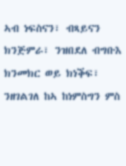ኣብ ነፍስናን፣ ብጻይናን ክንጅምራ፣ ንዝበደለ ብግቡእ ክንመክር ወይ ክነቕፍ፣ ንዘገልገለ ከኣ ከነምስግን ምስ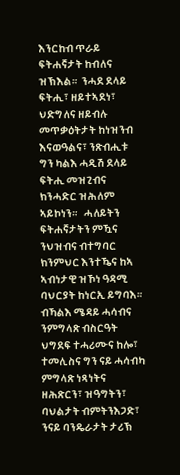እንርከብ ጥራይ ፍትሐኛታት ከብለና ዝኽእል።  ንሓደ ደላይ ፍትሒ፣ ዘይተኣደነ፣ ህድግለና ዘይብሉ መጥቃዕትታት ከነዝንብ እናወዓልና፣ ንጽብሒቱ ግን ካልእ ሓዲሽ ደላይ ፍትሒ መዝጊብና ክንሓድር ዝሕለም ኣይኮነን።   ሓለይትን ፍትሐኛታትን ምዃና ንህዝብና ብተግባር ክንምህር እንተዄና ከኣ ኣብነታዊ ዝኾነ ዓዳሚ ባህርያት ከነርኢ ይግባእ። ብኻልእ ሜዳይ ሓሳብና ንምግላጽ ብስርዓት ህግደፍ ተሓሪሙና ከሎ፣ ተመሊስና ግን ናይ ሓሳብካ ምግላጽ ነጻነትና ዘሕጽርን፣ ዝዓግትን፣ ባህልታት ብምትንእጋድ፣ ንናይ ባንዴራታት ታሪኽ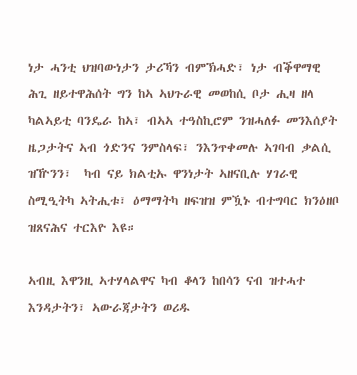ነታ ሓንቲ ህዝባውነታን ታሪኻን ብምኽሓድ፣ ነታ ብቕዋማዊ ሕጊ ዘይተዋሕሰት ግን ከኣ ኣህጉራዊ መወከሲ ቦታ ሒዛ ዘላ ካልኣይቲ ባንዴራ ከኣ፣ ብኣኣ ተዓስኪሮም ንዝሓለፉ መንእሰያት  ዜጋታትና ኣብ ጎድንና ንምስላፍ፣ ንእንጥቀመሉ ኣገባብ ቃልሲ ዝዅንን፣  ካብ ናይ ክልቲኡ ዋንነታት ኣዘናቢሉ ሃገራዊ ስሚዒትካ ኣትሒቱ፣ ዕማማትካ ዘፍዝዝ ምዃኑ ብተግባር ክንዕዘቦ ዝጸናሕና ተርእዮ እዩ።

ኣብዚ እዋንዚ ኣተሃላልዋና ካብ ቆላን ከበሳን ናብ ዝተሓተ እንዳታትን፣ ኣውራጃታትን ወሪዱ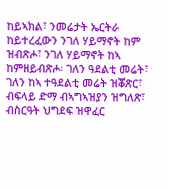ከይኣክል፣ ንመሬታት ኤርትራ ከይተረፈውን ንገለ ሃይማኖት ከም ዝብጽሖ፣ ንገለ ሃይማኖት ከኣ ከምዘይብጽሖ፡ ገለን ዓደልቲ መሬት፣ ገለን ከኣ ተዓደልቲ መሬት ዝቖጽር፣ ብፍላይ ድማ ብኣግኣዝያን ዝግለጽ፣ ብስርዓት ህግደፍ ዝዋፈር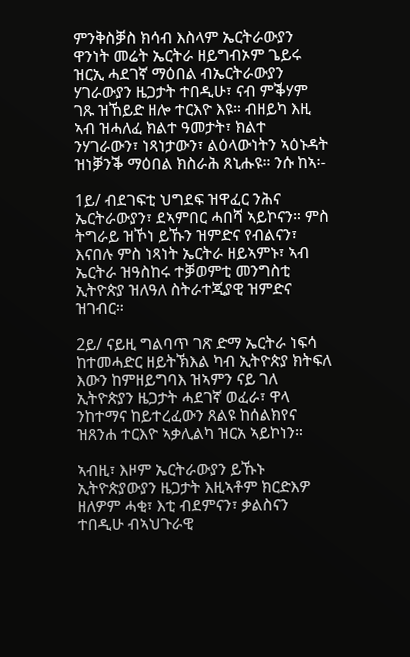ምንቅስቓስ ክሳብ እስላም ኤርትራውያን ዋንነት መሬት ኤርትራ ዘይግብኦም ጌይሩ ዝርኢ ሓደገኛ ማዕበል ብኤርትራውያን ሃገራውያን ዜጋታት ተበዲሁ፣ ናብ ምቕሃም ገጹ ዝኸይድ ዘሎ ተርእዮ እዩ። ብዘይካ እዚ ኣብ ዝሓለፈ ክልተ ዓመታት፣ ክልተ ንሃገራውን፣ ነጻነታውን፣ ልዕላውነትን ኣዕኑዳት ዝነቓንቕ ማዕበል ክስራሕ ጸኒሑዩ። ንሱ ከኣ፡-

1ይ/ ብደገፍቲ ህግደፍ ዝዋፈር ንሕና ኤርትራውያን፣ ደኣምበር ሓበሻ ኣይኮናን። ምስ ትግራይ ዝኾነ ይኹን ዝምድና የብልናን፣ እናበሉ ምስ ነጻነት ኤርትራ ዘይኣምኑ፣ ኣብ ኤርትራ ዝዓስከሩ ተቓወምቲ መንግስቲ ኢትዮጵያ ዝለዓለ ስትራተጂያዊ ዝምድና ዝገብር።

2ይ/ ናይዚ ግልባጥ ገጽ ድማ ኤርትራ ነፍሳ ከተመሓድር ዘይትኽእል ካብ ኢትዮጵያ ክትፍለ እውን ከምዘይግባእ ዝኣምን ናይ ገለ ኢትዮጵያን ዜጋታት ሓደገኛ ወፈራ፣ ዋላ ንከተማና ከይተረፈውን ጸልዩ ከሰልክየና ዝጸንሐ ተርእዮ ኣቃሊልካ ዝርአ ኣይኮነን።

ኣብዚ፣ እዞም ኤርትራውያን ይኹኑ ኢትዮጵያውያን ዜጋታት እዚኣቶም ክርድእዎ ዘለዎም ሓቂ፣ እቲ ብደምናን፣ ቃልስናን ተበዲሁ ብኣህጉራዊ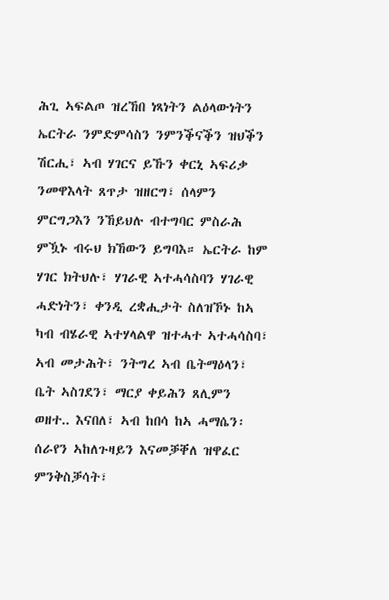ሕጊ ኣፍልጦ ዝረኸበ ነጻነትን ልዕላውነትን ኤርትራ ንምድምሳስን ንምንቕናቕን ዝህቕን ሽርሒ፣ ኣብ ሃገርና ይኹን ቀርኒ ኣፍሪቃ ንመዋእላት ጸጥታ ዝዘርግ፣ ሰላምን ምርግጋእን ንኸይህሉ ብተግባር ምስራሕ ምዃኑ ብሩህ ክኸውን ይግባእ። ኤርትራ ከም ሃገር ክትህሉ፣ ሃገራዊ ኣተሓሳስባን ሃገራዊ ሓድነትን፣ ቀንዲ ረቋሒታት ስለዝኾኑ ከኣ ካብ ብሄራዊ ኣተሃላልዋ ዝተሓተ ኣተሓሳስባ፣ ኣብ መታሕት፣ ንትግረ ኣብ ቤትማዕላን፣ ቤት ኣስገደን፣ ማርያ ቀይሕን ጸሊምን ወዘተ.. እናበለ፣ ኣብ ከበሳ ከኣ ሓማሴን፡ ሰራየን ኣከለጉዛይን እናመቓቐለ ዝዋፈር ምንቅስቓሳት፣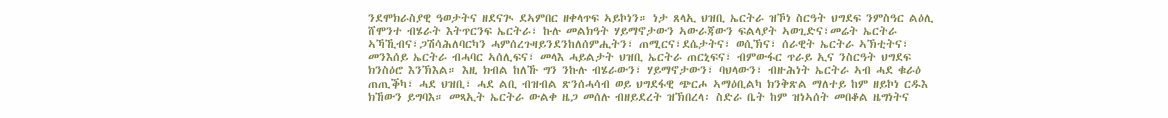ንደሞክራስያዊ ዓወታትና ዘደናጒ ደኣምበር ዘቀላጥፍ ኣይኮነን። ነታ ጸላኢ ህዝቢ ኤርትራ ዝኾነ ስርዓት ህግደፍ ንምስዓር ልዕሊ ሸሞንተ ብሄራት እትጥርንፍ ኤርትራ፣ ኩሉ መልክዓት ሃይማኖታውን ኣውራጃውን ፍልላያት ኣወጊድና፣መሬት ኤርትራ ኣኻኺብና፣ጋሽሳሕለባርካን ሓምሰረጉዛይንደንከለሰምሒትን፣ ጠሚርና፣ደሴታትና፣ ወሲኽና፣ ሰራዊት ኤርትራ ኣኽቲትና፣ መንእሰይ ኤርትራ ብሓባር ኣሰሊፍና፣ መላእ ሓይልታት ህዝቢ ኤርትራ ጠርኒፍና፣ ብምውፋር ጥራይ ኢና ንስርዓት ህግደፍ ክንስዕሮ እንኽእል። እዚ ክብል ከለኹ ግን ንኩሉ ብሄራውን፣ ሃይማኖታውን፣ ባህላውን፣ ብዙሕነት ኤርትራ ኣብ ሓደ ቁራዕ ጠጢቕካ፣ ሓደ ህዝቢ፣ ሓደ ልቢ ብዝብል ጽንሰሓሳብ ወይ ህግደፋዊ ጭርሖ ኣማዕቢልካ ክንቅጽል ማለተይ ከም ዘይኮነ ርዱእ ክኸውን ይግባእ። መጻኢት ኤርትራ ውልቀ ዜጋ መሰሉ ብዘይደረት ዝኽበረላ፡ ስድራ ቤት ከም ዝነኣሰት መበቆል ዜግነትና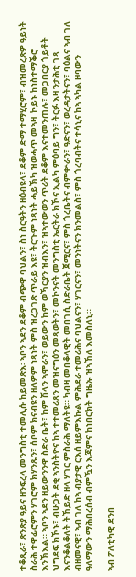ተቆጺራ፣ ጽንጽያ ዓይና ዘንፍረላ መንግስቲ ተመሊሱ ከይመጽእ፡ ኣቦን ኣደን ደቆም ብጭዋ ባህልን፣ ስነ ስርዓትን ዘዕብዩላ፣ ደቆም ድማ ተማሂሮም፣ ብዝመረጽዎ ዓይነት ስራሕ ተዋፊሮምን ሃገሮም ክሃንጹን፣ ሰቦም ክናብዩን ዘለዎም ነጻነት ምስ ዝረጋገጽ ጥራይ እዩ፣ ትርጉም ነጻነት ሓይኽካ ዝወሓጥ መኣዛ  ኮይኑ ከነስተማቕሮ እንኽእል። ኣቦን ኣደን ዘይውንንዋ ስድራ ቤት፣ ከም ሽላን ኣሞራን፣ ወይውን ከም ወኻርያን ዝብእን፣ ዝኣተውወን ጥሪት ደቆም እናተመንጠሉ፣ መጋበርያ ጎይቶት ህግደፍ ክኾኑ፣ ብሁጋት ደቂ ኣንስትዮና ከኣ ተተመሪጸን መዝናግዕን መጻወትን፣ መኮንናት መንግስቲ ኤርትራ ክኾና ኢልካ ምዕባይ ግን፣ ትርፉ እዛ ንታሕቲ ገጻ እናንቆልቆለት ትኸይድ ዘላ ሃገር ምስራሕ ማለትዩ። ካብዛ መበቆላዊት መበገሲ ስድራቤት ጀሚርና፣ ምስ ጎረቤትና ብምቍራን፣ ዓድናን፣ ወረዳታትናን፣ ባዕልና ኣብ ገለ ብዘመናዊ፣ ኣብ ገለ ከኣ ብያታዊ ርእሰ ዘይምእኩል ምሕደራ ተመሪሕና ባህልናን፣ ሃገርናን፣ መንነትናን ክንመልስ፣ ምስ ጎረባብትና ተሳኒና ከኣ ኣካል ዞባውን ዓለማውን ማሕበረሰብ ብምዃን እጃምና ከነበርክት ግዜኡ ዝኣኸለ እመስለኒ።

ኣብ ፖለቲካዊ ደንበ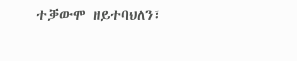ተቓውሞ ዘይተባህለን፣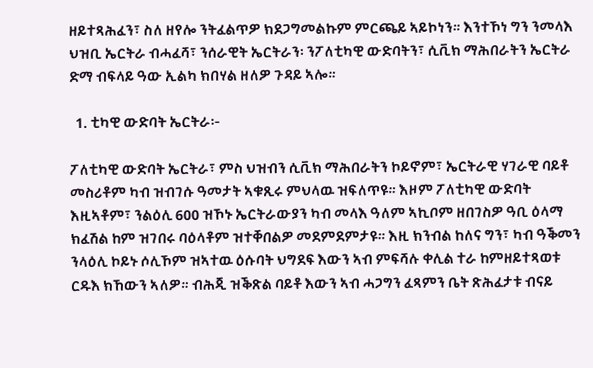ዘይተጻሕፈን፣ ስለ ዘየሎ ንትፈልጥዎ ክደጋግመልኩም ምርጫይ ኣይኮነን። እንተኾነ ግን ንመላእ ህዝቢ ኤርትራ ብሓፈሻ፣ ንሰራዊት ኤርትራን፡ ንፖለቲካዊ ውድባትን፣ ሲቪክ ማሕበራትን ኤርትራ ድማ ብፍላይ ዓው ኢልካ ክበሃል ዘለዎ ጉዳይ ኣሎ።

  1. ቲካዊ ውድባት ኤርትራ፡-

ፖለቲካዊ ውድባት ኤርትራ፣ ምስ ህዝብን ሲቪክ ማሕበራትን ኮይኖም፣ ኤርትራዊ ሃገራዊ ባይቶ መስሪቶም ካብ ዝብገሱ ዓመታት ኣቁጺሩ ምህላዉ ዝፍለጥዩ። እዞም ፖለቲካዊ ውድባት እዚኣቶም፣ ንልዕሊ 600 ዝኾኑ ኤርትራውያን ካብ መላእ ዓለም ኣኪቦም ዘበገስዎ ዓቢ ዕላማ ክፈሽል ከም ዝገበሩ ባዕላቶም ዝተቐበልዎ መደምደምታዩ። እዚ ክንብል ከለና ግን፣ ካብ ዓቕመን ንላዕሊ ኮይኑ ሶሊኾም ዝኣተዉ ዕሱባት ህግደፍ እውን ኣብ ምፍሻሉ ቀሊል ተራ ከምዘይተጻወቱ ርዱእ ክኸውን ኣለዎ። ብሕጂ ዝቕጽል ባይቶ እውን ኣብ ሓጋግን ፈጻምን ቤት ጽሕፈታቱ ብናይ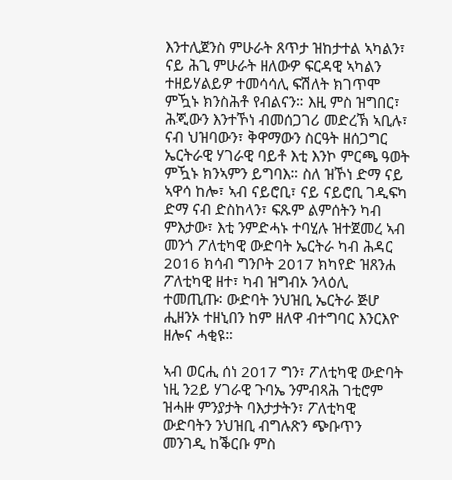እንተሊጀንስ ምሁራት ጸጥታ ዝከታተል ኣካልን፣ ናይ ሕጊ ምሁራት ዘለውዎ ፍርዳዊ ኣካልን ተዘይሃልይዎ ተመሳሳሊ ፍሽለት ክገጥሞ ምዃኑ ክንስሕቶ የብልናን። እዚ ምስ ዝግበር፣ ሕጂውን እንተኾነ ብመሰጋገሪ መድረኽ ኣቢሉ፣ ናብ ህዝባውን፣ ቅዋማውን ስርዓት ዘሰጋግር ኤርትራዊ ሃገራዊ ባይቶ እቲ እንኮ ምርጫ ዓወት ምዃኑ ክንኣምን ይግባእ። ስለ ዝኾነ ድማ ናይ ኣዋሳ ከሎ፣ ኣብ ናይሮቢ፣ ናይ ናይሮቢ ገዲፍካ ድማ ናብ ድስከላን፣ ፍጹም ልምሰትን ካብ ምእታው፣ እቲ ንምድሓኑ ተባሂሉ ዝተጀመረ ኣብ መንጎ ፖለቲካዊ ውድባት ኤርትራ ካብ ሕዳር 2016 ክሳብ ግንቦት 2017 ክካየድ ዝጸንሐ ፖለቲካዊ ዘተ፣ ካብ ዝግብኦ ንላዕሊ ተመጢጡ፡ ውድባት ንህዝቢ ኤርትራ ጅሆ ሒዘንኦ ተዘኒበን ከም ዘለዋ ብተግባር እንርእዮ ዘሎና ሓቂዩ።

ኣብ ወርሒ ሰነ 2017 ግን፣ ፖለቲካዊ ውድባት ነዚ ን2ይ ሃገራዊ ጉባኤ ንምብጻሕ ገቲሮም ዝሓዙ ምንያታት ባእታታትን፣ ፖለቲካዊ ውድባትን ንህዝቢ ብግሉጽን ጭቡጥን መንገዲ ከቕርቡ ምስ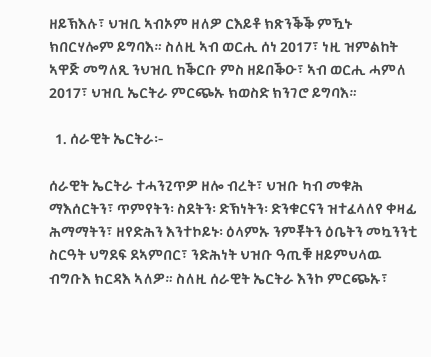ዘይኽእሉ፣ ህዝቢ ኣብኦም ዘለዎ ርእይቶ ክጽንቕቕ ምዃኑ ክበርሃሎም ይግባእ። ስለዚ ኣብ ወርሒ ሰነ 2017፣ ነዚ ዝምልከት ኣዋጅ መግለጺ ንህዝቢ ከቕርቡ ምስ ዘይበቕዑ፣ ኣብ ወርሒ ሓምለ 2017፣ ህዝቢ ኤርትራ ምርጭኡ ክወስድ ክንገሮ ይግባእ።

  1. ሰራዊት ኤርትራ፡-

ሰራዊት ኤርትራ ተሓንጊጥዎ ዘሎ ብረት፣ ህዝቡ ካብ መቁሕ ማእሰርትን፣ ጥምየትን፡ ስደትን፡ ድኽነትን፡ ድንቁርናን ዝተፈላለየ ቀዛፊ ሕማማትን፣ ዘየድሕን እንተኮይኑ፡ ዕላምኡ ንምቾትን ዕቤትን መኳንንቲ ስርዓት ህግደፍ ደኣምበር፣ ንድሕነት ህዝቡ ዓጢቑ ዘይምህላዉ ብግቡእ ክርዳእ ኣለዎ። ስለዚ ሰራዊት ኤርትራ እንኮ ምርጭኡ፣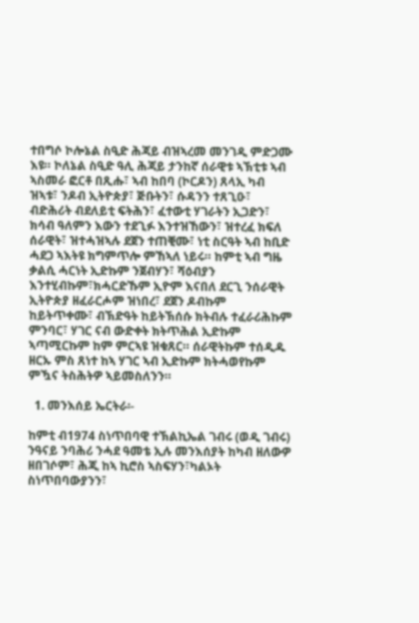ተበግሶ ኮሎኔል ስዒድ ሕጃይ ብዝኣረመ መንገዲ ምድጋሙ እዩ። ኮለኔል ስዒድ ዓሊ ሕጃይ ታንከኛ ሰራዊቱ ኣኽቲቱ ኣብ ኣስመራ ፎርቶ በጺሑ፣ ኣብ ከበባ (ኮርዶን) ጸላኢ ካብ ዝኣቱ፣ ንዶብ ኢትዮጵያ፣ ጅቡትን፣ ሱዳንን ተጸጊዑ፣ ብድሕሪት ብደለይቲ ፍትሕን፣ ፈተውቲ ሃገራትን ኢጋድን፣ ክሳብ ዓለምን እውን ተደጊፉ እንተዝኸውን፣ ዝተረፈ ክፍለ ሰራዊት፣ ዝተሓዝኣሉ ደጀን ተጠቒሙ፣ ነቲ ስርዓት ኣብ ከቢድ ሓደጋ ኣእትዩ ክግምጥሎ ምኸኣለ ነይሩ። ከምቲ ኣብ ግዜ ቃልሲ ሓርነት ኢድኩም ንጀብሃን፣ ሻዕብያን እንተሂብኩም፣ክሓርድኹም ኢዮም እናበለ ደርጊ ንሰራዊት ኢትዮጵያ ዘፈራርሖም ዝነበረ፣ ደጀን ዶብኩም ከይትጥቀሙ፣ ብኽድዓት ከይትኽሰሱ ክትብሉ ተፈራሪሕኩም ምንባር፣ ሃገር ናብ ውድቀት ክትጥሕል ኢድኩም ኣጣሚርኩም ከም ምርኣዩ ዝቁጸር። ሰራዊትኩም ተሰዲዱ ዘርኡ ምስ ጸነተ ከኣ ሃገር ኣብ ኢድኩም ክትሓወየኩም ምዃና ትስሕትዎ ኣይመስለንን።

  1. መንእሰይ ኤርትራ፡-

ከምቲ ብ1974 ስነጥበባዊ ተኽልኪኤል ገብሩ (ወዲ ገብሩ) ንዓናይ ንባሕሪ ንሓደ ዓመቴ ኢሉ መንእሰያት ከካብ ዘለውዎ ዘበገሶም፣ ሕጂ ከኣ ኪሮስ ኣስፍሃን፣ካልኦት ስነጥበባውያንን፣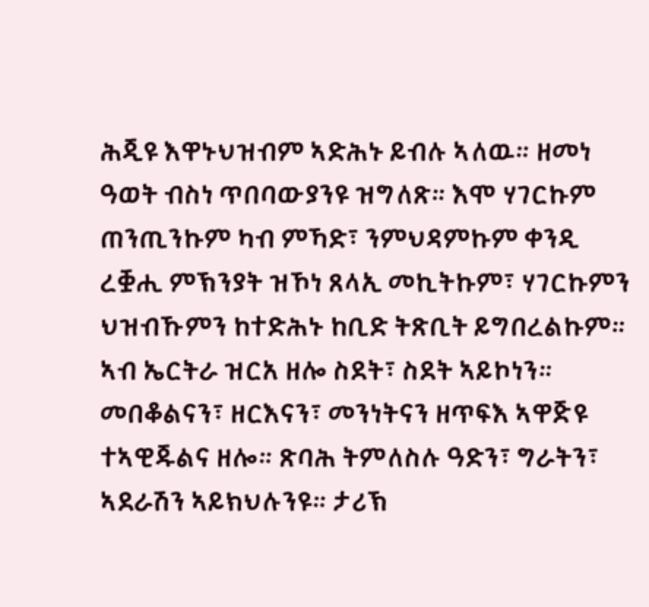ሕጂዩ እዋኑህዝብም ኣድሕኑ ይብሉ ኣለዉ። ዘመነ ዓወት ብስነ ጥበባውያንዩ ዝግለጽ። እሞ ሃገርኩም ጠንጢንኩም ካብ ምኻድ፣ ንምህዳምኩም ቀንዲ ረቛሒ ምኽንያት ዝኾነ ጸላኢ መኪትኩም፣ ሃገርኩምን ህዝብኹምን ከተድሕኑ ከቢድ ትጽቢት ይግበረልኩም። ኣብ ኤርትራ ዝርአ ዘሎ ስደት፣ ስደት ኣይኮነን። መበቆልናን፣ ዘርእናን፣ መንነትናን ዘጥፍእ ኣዋጅዩ ተኣዊጁልና ዘሎ። ጽባሕ ትምለስሉ ዓድን፣ ግራትን፣ ኣደራሽን ኣይክህሉንዩ። ታሪኽ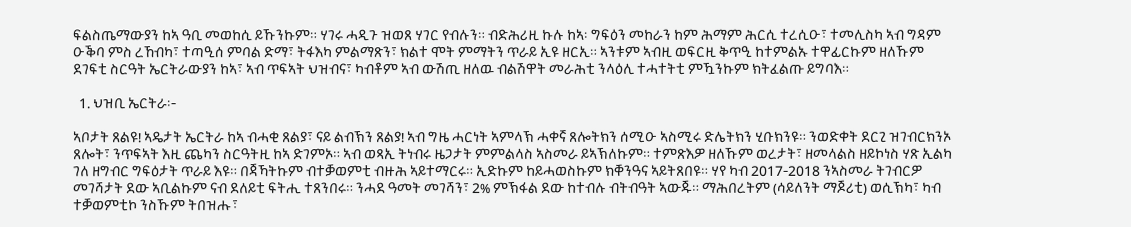ፍልስጤማውያን ከኣ ዓቢ መወከሲ ይኹንኩም። ሃገሩ ሓዲጉ ዝወጸ ሃገር የብሉን። ብድሕሪዚ ኩሉ ከኣ፡ ግፍዕን መከራን ከም ሕማም ሕርሲ ተረሲዑ፣ ተመሊስካ ኣብ ግዳም ዑቕባ ምስ ረኸብካ፣ ተጣዒሰ ምባል ድማ፣ ትፋእካ ምልማጽን፣ ክልተ ሞት ምማትን ጥራይ ኢዩ ዘርኢ። ኣንቱም ኣብዚ ወፍርዚ ቅጥዒ ከተምልኡ ተዋፊርኩም ዘለኹም ደገፍቲ ስርዓት ኤርትራውያን ከኣ፣ ኣብ ጥፍኣት ህዝብና፣ ካብቶም ኣብ ውሽጢ ዘለዉ ብልሽዋት መራሕቲ ንላዕሊ ተሓተትቲ ምዃንኩም ክትፈልጡ ይግባእ።

  1. ህዝቢ ኤርትራ፡-

ኣቦታት ጸልዩ! ኣዴታት ኤርትራ ከኣ ብሓቂ ጸልያ፣ ናይ ልብኽን ጸልያ! ኣብ ግዜ ሓርነት ኣምላኽ ሓቀኛ ጸሎትክን ሰሚዑ ኣስሚሩ ድሌትክን ሂቡክንዩ። ንወድቀት ደርጊ ዝገብርክንኦ ጸሎት፣ ንጥፍኣት እዚ ጨካን ስርዓትዚ ከኣ ድገምኦ። ኣብ ወጻኢ ትነብሩ ዜጋታት ምምልላስ ኣስመራ ይኣኽለኩም። ተምጽእዎ ዘለኹም ወረታት፣ ዘመላልስ ዘይኮነስ ሃጽ ኢልካ ገለ ዘግብር ግፍዕታት ጥራይ እዩ። በጃኻትኩም ብተቓወምቲ ብዙሕ ኣይተማርሩ። ኢድኩም ከይሓወስኩም ክቐንዓና ኣይትጸበዩ። ሃየ ካብ 2017-2018 ንኣስመራ ትገብርዎ መገሻታት ደው ኣቢልኩም ናብ ደለይቲ ፍትሒ ተጸንበሩ። ንሓደ ዓመት መገሻን፣ 2% ምኽፋል ደው ከተብሉ ብትብዓት ኣውጁ። ማሕበረትም (ሳይለንት ማጆሪቲ) ወሲኽካ፣ ካብ ተቓወምቲኮ ንስኹም ትበዝሑ፣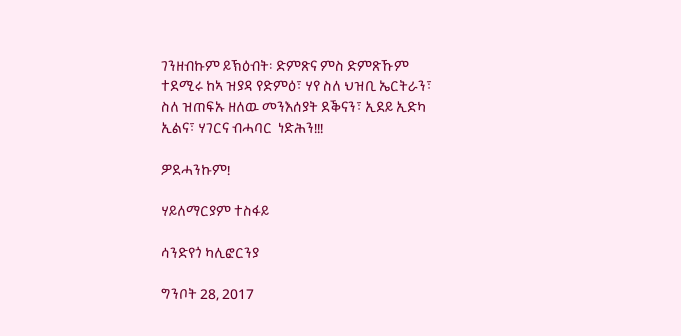ገንዘብኩም ይኽዕብት፡ ድምጽና ምስ ድምጽኹም ተደሚሩ ከኣ ዝያዳ የድምዕ፣ ሃየ ስለ ህዝቢ ኤርትራን፣ ስለ ዝጠፍኡ ዘለዉ መንእሰያት ደቕናን፣ ኢደይ ኢድካ ኢልና፣ ሃገርና ብሓባር  ነድሕን!!!

ዎደሓንኩም!

ሃይለማርያም ተስፋይ

ሳንድየጎ ካሊፎርንያ

ግንቦት 28, 2017